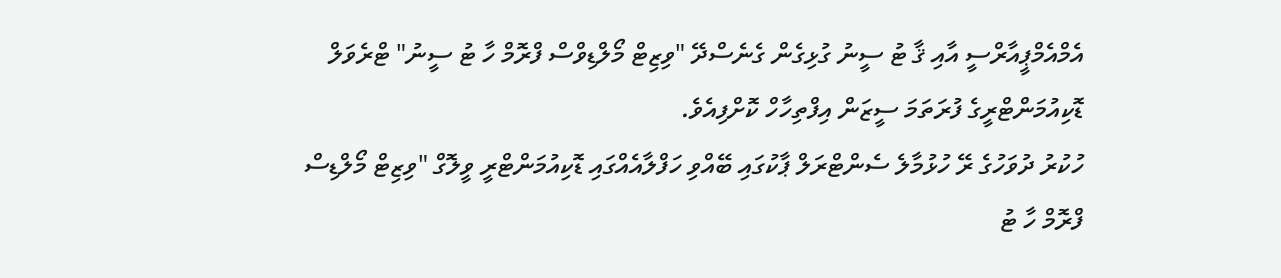އެމްއެމްޕީއާރްސީ އާއި ޤާ ޓު ސީނު ގުޅިގެން ގެނެސްދޭ "ވިޒިޓް މޯލްޑިވްސް ފްރޮމް ހާ ޓު ސީނު" ޓްރެވަލް ޑޮކިއުމަންޓްރީގެ ފުރަތަމަ ސީޒަން އިފްތިހާހް ކޮށްފިއެވެ.
ހުކުރު ދުވަހުގެ ރޭ ހުޅުމާލެ ސެންޓްރަލް ޕާކުގައި ބޭއްވި ހަފްލާއެއްގައި ޑޮކިއުމަންޓްރީ ވީލޮގް "ވިޒިޓް މޯލްޑިސް ފްރޮމް ހާ ޓު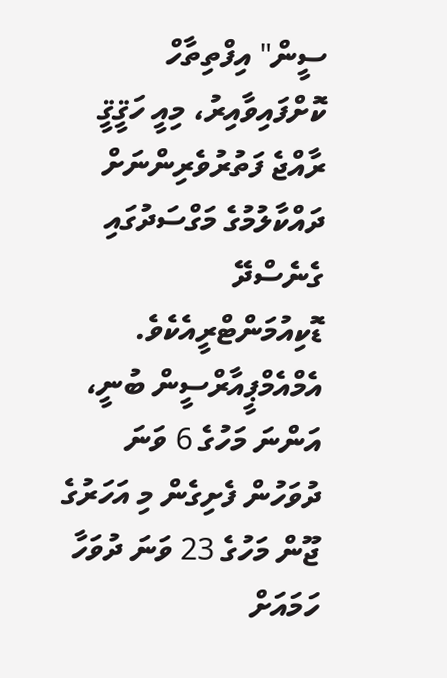ސީން" އިފްތިތާހް ކޮށްފައިވާއިރު، މިއީ ހަޤީޤީ ރާއްޖެ ފަތުރުވެރިންނަށް ދައްކާލުމުގެ މަގްސަދުގައި ގެނެސްދޭ ޑޮކިއުމަންޓްރީއެކެވެ.
އެމްއެމްޕީއާރްސީން ބުނީ، އަންނަ މަހުގެ 6 ވަނަ ދުވަހުން ފެށިގެން މި އަހަރުގެ ޖޫން މަހުގެ 23 ވަނަ ދުވަހާ ހަމައަށް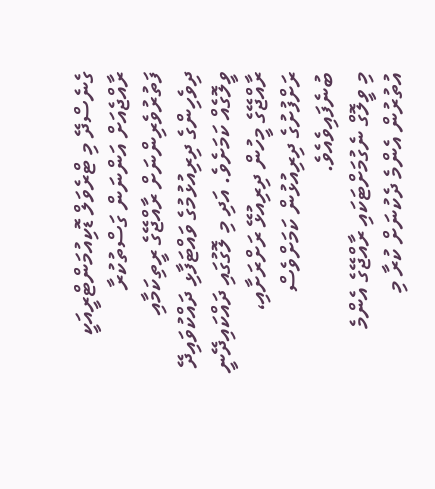ގެނެސްދޭ މި ޓްރެވަލް ޑޮކިއުމަންޓްރީއަކީ ރާއްޖެއަށް އަންނަން ގަސްތުކުރާ ފަތުރުވެރިންނަށް ރާއްޖޭގެ ރީތިކަމާއި ދިވެހިންގެ ދިރިއުޅުމުގެ ވައްޓަފާޅި ދައްކުވައިދޭ ވީލޮގެއް ކަމަށެވެ. އަދި މި ލޮގުގައި ދައްކައިދޭނީ ރާއްޖޭގެ މީހުން ދިރިއުޅޭ ރަށްރަށާއި، ރަށްފުށުގެ ދިރިއުޅުން ކަމަށްވެސް ބުނެފައިވެއެވެ.
މި ވީލޮގް ނެގުމަށްޓަކައި ރާއްޖޭގެ އެންމެ އުތުރުން އެންމެ ދެކުނަށް ކުރާ މި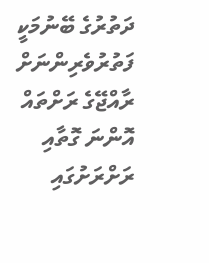ދަތުރުގެ ބޭނުމަކީ ފަތުރުވެރިންނަށް ރާއްޖޭގެ ރަށްތައް އޮންނަ ގޮތާއި ރަށްރަށުގައި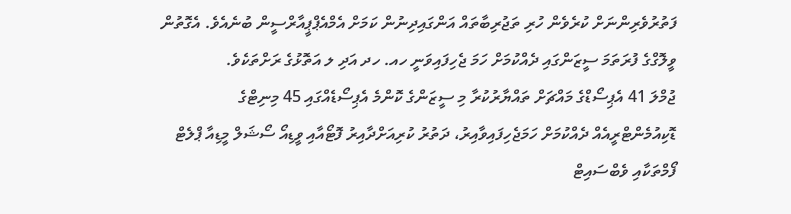ފަތުރުވެރިންނަށް ކުރެވެން ހުރި ތަޖުރިބާތައް އަންގައިދިނުން ކަމަށް އެމްއެޕްޕީއާރްސީން ބުނެއެވެ. އެގޮތުން ވީލޮގްގެ ފުރަތަމަ ސީޒަންގައި ދެއްކުމަށް ހަމަ ޖެހިފައިވަނީ ހއ. ހދ އަދި ލ އަތޮޅުގެ ރަށްތަކެވެ.
ޖުމްލަ 41 އެޕިސޯޑްގެ މައްޗަށް ތައްޔާރުކުރާ މި ސީޒަންގެ ކޮންމެ އެޕިސޯޑެއްގައި 45 މިނިޓްގެ ޑޮކިއުމެންޓްރީއެއް ދެއްކުމަށް ހަމަޖެހިފައިވާއިރު، ދަތުރު ކުރިއަށްދާއިރު ފޮޓޯއާއި ވީޑިއޯ ސޯޝަލް މީޑިއާ ޕްލެޓް ފޯމްތަކާއި ވެބްސައިޓް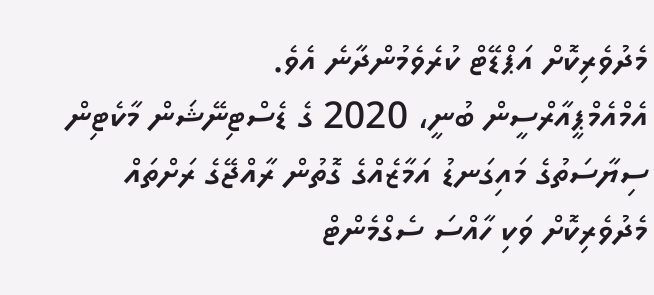މެދުވެރިކޮށް އަޕްޑޭޓް ކުރެވެމުންދާނެ އެވެ.
އެމްއެމްޕީއާރްސީން ބުނީ، 2020 ގެ ޑެސްޓިނޭޝަން މާކެޓިން ސިޔާސަތުގެ މައިގަނޑު އަމާޒެއްގެ ގޮތުން ރާއްޖޭގެ ރަށްތައް މެދުވެރިކޮށް ވަކި ހާއްސަ ސެގްމެންޓް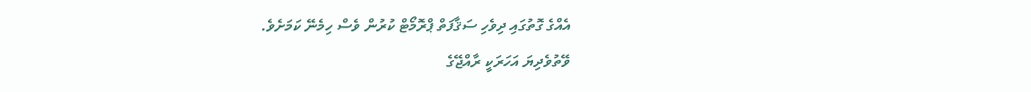އެއްގެ ގޮތުގައި ދިވެހި ސަޤާފަތް ޕްރޮމޯޓް ކުރުން ވެސް ހިމެނޭ ކަމަށެވެ.
ވޭތުވެދިޔަ އަހަރަކީ ރާއްޖޭގެ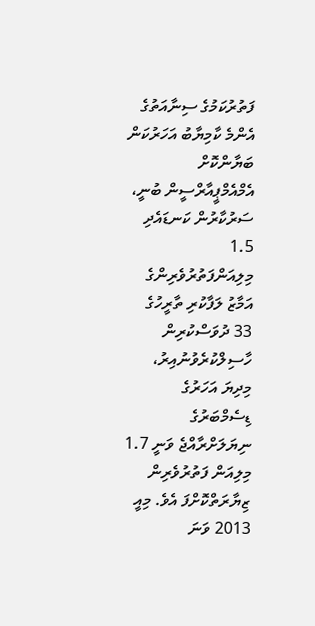ފަތުރުކަމުގެ ސިނާއަތުގެ އެންމެ ކާމިޔާބު އަހަރުކަން ބަޔާންކޮށް އެމްއެމްޕީއާރްސީން ބުނީ، ސަރުކާރުން ކަނޑައެދި 1.5 މިލިއަންފަތުރުވެރިންގެ އަމާޒު ލަފާކުރި ތާރީހުގެ 33 ދުވަސްކުރިން ހާސިލްކުރެވުނުއިރު، މިދިޔަ އަހަރުގެ ޑިސެމްބަރުގެ ނިޔަލަށްރާއްޖެ ވަނީ 1.7 މިލިއަން ފަތުރުވެރިން ޒިޔާރަތްކޮށްފަ އެވެ. މިއީ 2013 ވަނަ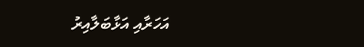އަހަރާއި އަޅާބަލާއިރު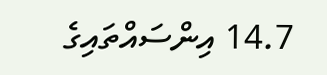14.7 އިންސައްތައިގެ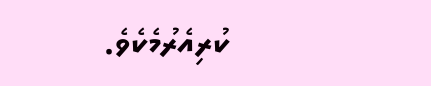ކުރިއެރުމެކެވެ.